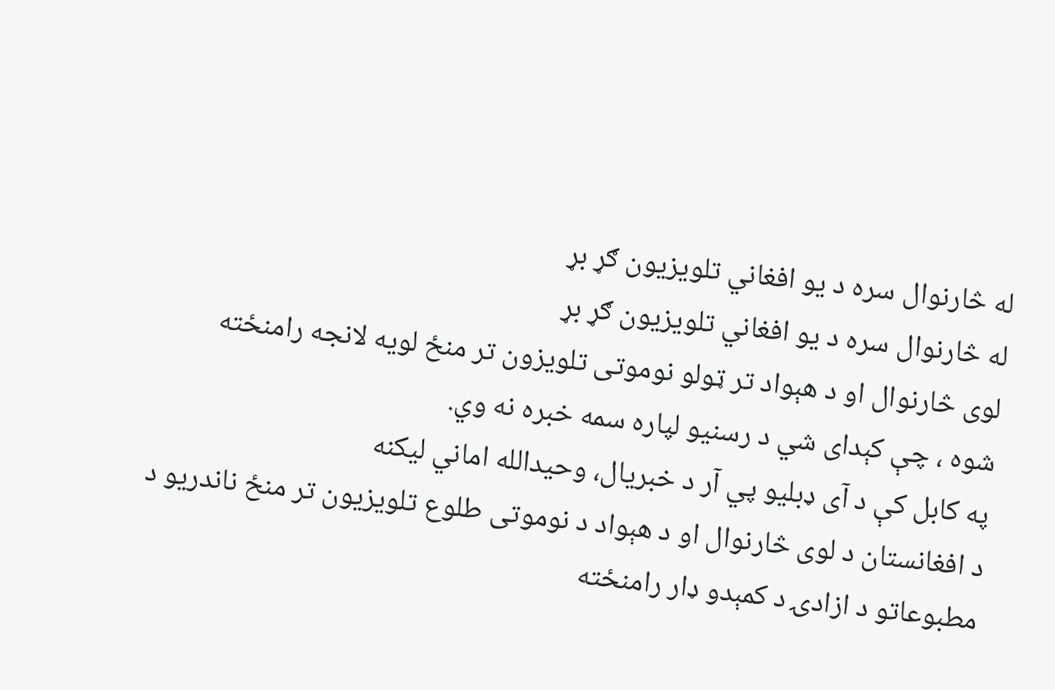له څارنوال سره د يو افغاني تلويزيون ګړ بړ
له څارنوال سره د يو افغاني تلويزيون ګړ بړ
لوی څارنوال او د هېواد تر ټولو نوموتی تلويزون تر منځ لويه لانجه رامنځته
شوه ، چې کېدای شي د رسنيو لپاره سمه خبره نه وي.
په کابل کې د آی ډبليو پي آر د خبريال، وحيدالله اماني ليکنه
د افغانستان د لوی څارنوال او د هېواد د نوموتی طلوع تلويزيون تر منځ ناندريو د مطبوعاتو د ازادۍ د کمېدو ډار رامنځته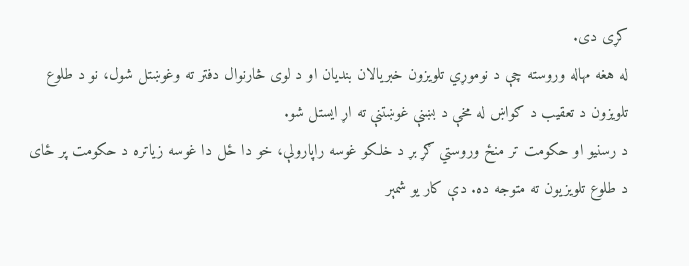کړی دی.
له هغه مهاله وروسته چې د نوموړي تلويزون خبريالان بنديان او د لوی څارنوال دفتر ته وغوښتل شول، نو د طلوع تلويزون د تعقيب د ګواښ له مخې د بښنې غوښتنې ته اړ ايستل شو.
د رسنيو او حکومت تر منځ وروستي ګړ بړ د خلکو غوسه راپارولې، خو دا ځل دا غوسه زياتره د حکومت پر ځای د طلوع تلويزيون ته متوجه ده. دې کار يو شمېر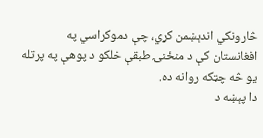څارونکي اندېښمن کړي، چې دموکراسي په افغانستان کې د منځنۍ طبقې خلکو د پوهې په پرتله يو څه چټکه روانه ده.
دا پېښه د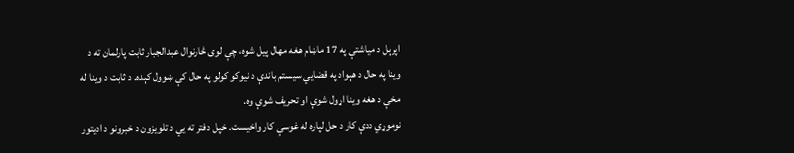اپرېل د مياشتې په 17 ماښام هغه مهال پيل شوه، چې لوی څارنوال عبدالجبار ثابت پارلمان ته د وينا په حال د هېواد په قضايي سيستم باندې د نيوکو کولو په حال کې ښوول کېده. د ثابت د وينا له مخې د هغه وينا اړول شوې او تحريف شوې وه.
نوموړي ددې کار د حل لپاره له غوسې کار واخيست. خپل دفتر ته يي د تلويزون د خبرونو د اديتور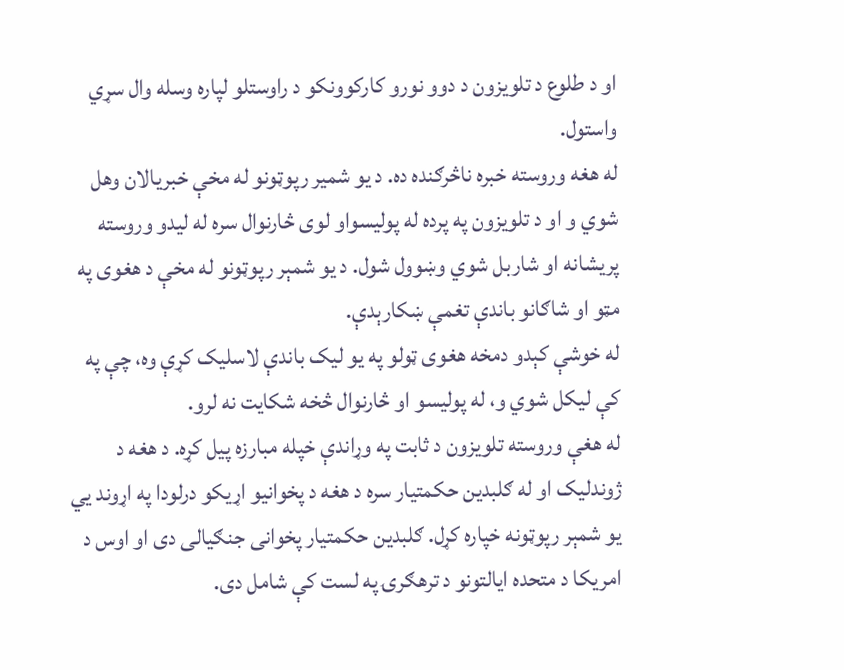او د طلوع د تلويزون د دوو نورو کارکوونکو د راوستلو لپاره وسله وال سړي واستول.
له هغه وروسته خبره ناڅرګنده ده. د يو شمير رپوټونو له مخې خبريالان وهل شوي و او د تلويزون په پرده له پوليسواو لوی څارنوال سره له ليدو وروسته پريشانه او شاربل شوي وښوول شول. د يو شمېر رپوټونو له مخې د هغوی په مټو او شاګانو باندې تغمې ښکارېدې.
له خوشې کېدو دمخه هغوی ټولو په يو ليک باندې لاسليک کړې وه، چې په کې ليکل شوي و، له پوليسو او څارنوال څخه شکايت نه لرو.
له هغې وروسته تلويزون د ثابت په وړاندې خپله مبارزه پيل کړه. د هغه د ژوندليک او له ګلبدين حکمتيار سره د هغه د پخوانيو اړيکو درلودا په اړوند يي يو شمېر رپوټونه خپاره کړل. ګلبدين حکمتيار پخوانی جنګيالی دی او اوس د امريکا د متحده ايالتونو د ترهګرۍ په لست کې شامل دی.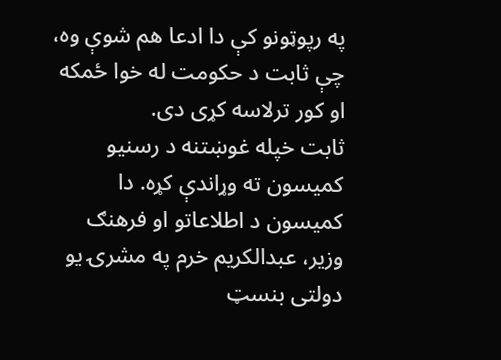په رپوټونو کې دا ادعا هم شوې وه، چې ثابت د حکومت له خوا ځمکه او کور ترلاسه کړی دی.
ثابت خپله غوښتنه د رسنيو کميسون ته وړاندې کړه. دا کميسون د اطلاعاتو او فرهنګ وزير، عبدالکريم خرم په مشرۍ يو دولتی بنسټ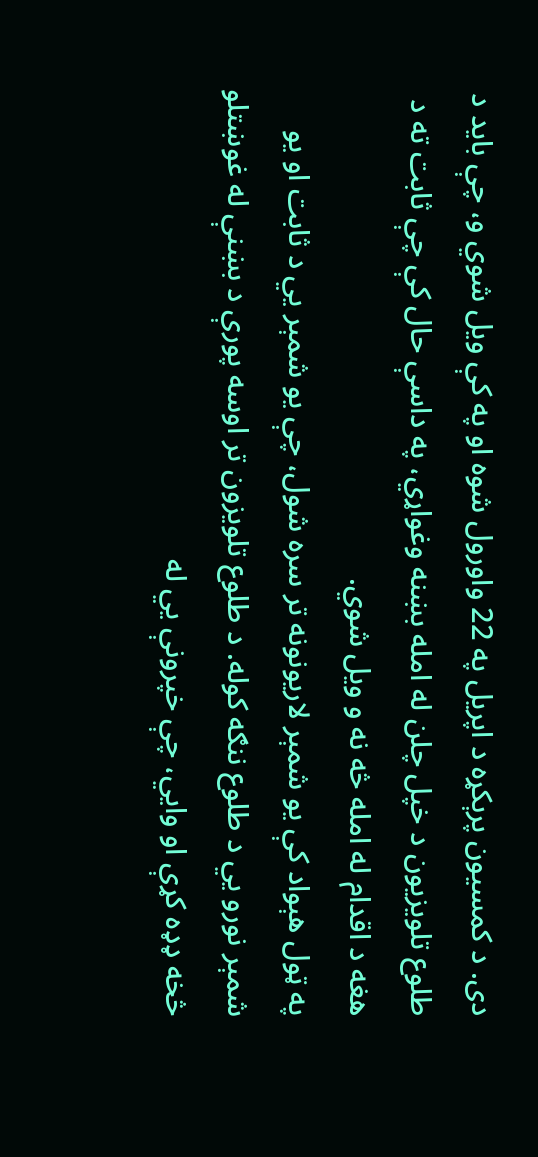دی. د کمسيون پرېکړه د اپريل په 22 واورول شوه او په کې ويل شوي و، چې بايد د طلوع تلويزيون د خپل چلن له امله بښنه وغواړي، په داسې حال کې چې ثابت ته د هغه د اقدام له امله څه نه و ويل شوي.
په ټول هېواد کې يو شمېر لاريونونه تر سره شول، چې يو شمېر يي د ثابت او يو شمېر نورو يي د طلوع ننګه کوله. د طلوع تلويزون تر اوسه پورې د بښنې له غوښتلو څخه ډډه کړې او وايي، چې خپرونې يي له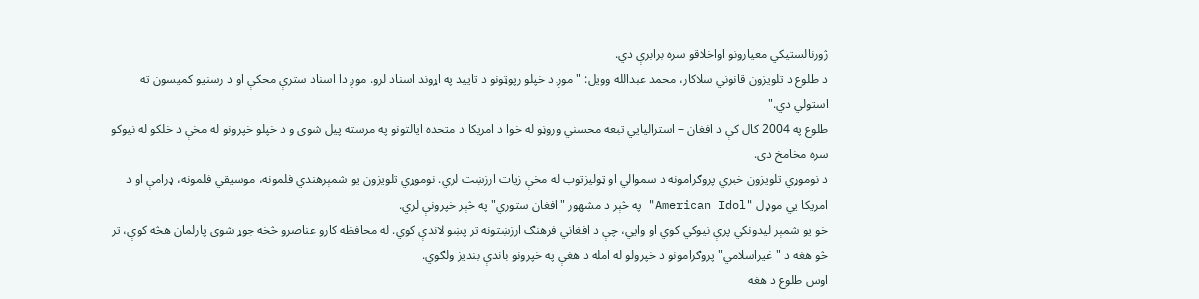ژورنالستيکي معيارونو اواخلاقو سره برابرې دي.
د طلوع د تلويزون قانوني سلاکار، محمد عبدالله وويل: "موږ د خپلو رپوټونو د تاييد په اړوند اسناد لرو. موږ دا اسناد سترې محکې او د رسنيو کميسون ته استولي دي."
طلوع په 2004 کال کې د افغان – استراليايي تبعه محسني وروڼو له خوا د امريکا د متحده ايالتونو په مرسته پيل شوی و د خپلو خپرونو له مخې د خلکو له نيوکو سره مخامخ دی.
د نوموړي تلويزون خبري پروګرامونه د سموالي او ټوليزتوب له مخې زيات ارزښت لري. نوموړي تلويزون يو شمېرهندي فلمونه، موسيقي فلمونه، ډرامې او د امريکا يي موډل "American Idol" په څېر د مشهور "افغان ستوري" په څېر خپرونې لري.
خو يو شمېر ليدونکي پرې نيوکي کوي او وايي، چې د افغاني فرهنګ ارزښتونه تر پښو لاندې کوي. له محافظه کارو عناصرو څخه جوړ شوی پارلمان هڅه کوې، تر څو هغه د "غيراسلامي" پروګرامونو د خپرولو له امله د هغې په خپرونو باندې بنديز ولګوي.
اوس طلوع د هغه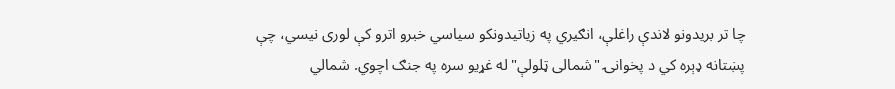چا تر بريدونو لاندې راغلې، انګيري په زياتيدونکو سياسي خبرو اترو کې لوری نيسي، چې پښتانه ډېره کي د پخوانۍ "شمالی ټلولې" له غړيو سره په جنګ اچوي. شمالي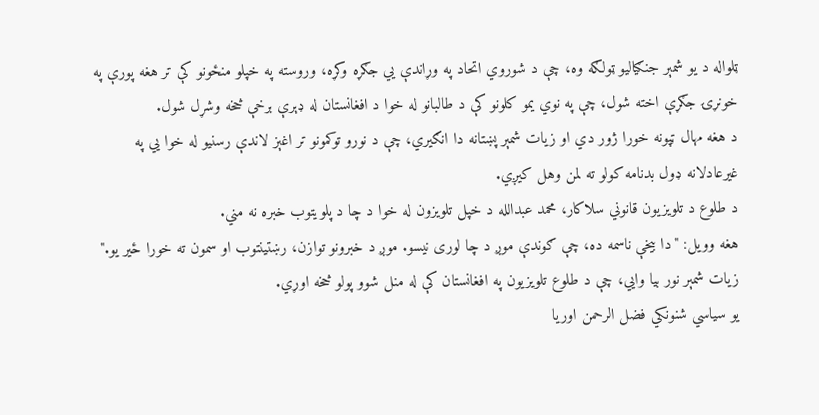ټلواله د يو شمېر جنګياليو ټولګه وه، چې د شوروي اتحاد په وړاندې يي جګړه وکړه، وروسته په خپلو منځونو کې تر هغه پورې په خونړۍ جګړې اخته شول، چې په نوي يمو کلونو کې د طالبانو له خوا د افغانستان له ډېرې برخې څخه وشړل شول.
د هغه مهال ټپونه خورا ژور دي او زيات شمېر پښتانه دا انګيري، چې د نورو توکمونو تر اغېز لاندې رسنيو له خوا يي په غيرعادلانه ډول بدنامه کولو ته لمن وهل کيږي.
د طلوع د تلويزيون قانوني سلاکار، محمد عبدالله د خپل تلويزون له خوا د چا د پلويتوب خبره نه مني.
هغه وويل: "دا بيخې ناسمه ده، چې ګوندې موږ د چا لوری نيسو. موږ د خبرونو توازن، رښتينتوب او سمون ته خورا ځير يو."
زيات شمېر نور بيا وايي، چې د طلوع تلويزيون په افغانستان کې له منل شوو پولو څخه اوړي.
يو سياسي شنونکي فضل الرحمن اوريا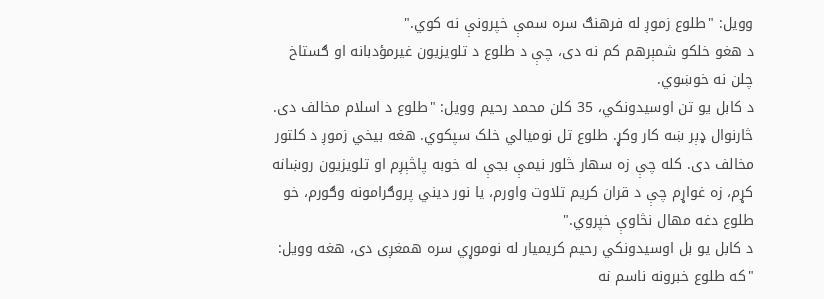وويل: "طلوع زموږ له فرهنګ سره سمې خپرونې نه کوي."
د هغو خلکو شمېرهم کم نه دی، چې د طلوع د تلويزيون غيرمؤدبانه او ګستاخ چلن نه خوښوي.
د کابل يو تن اوسيدونکي، 35 کلن محمد رحيم وويل: "طلوع د اسلام مخالف دی. څارنوال ډېر ښه کار وکړ. طلوع تل نوميالي خلک سپکوي. هغه بيخي زموږ د کلتور مخالف دی. کله چې زه سهار څلور نيمې بجې له خوبه پاڅېږم او تلويزيون روښانه کړم، زه غواړم چې د قران کريم تلاوت واورم، يا نور ديني پروګرامونه وګورم، خو طلوع دغه مهال نڅاوې خپروي."
د کابل يو بل اوسيدونکي رحيم کريميار له نوموړي سره همغږی دی، هغه وويل: "که طلوع خبرونه ناسم نه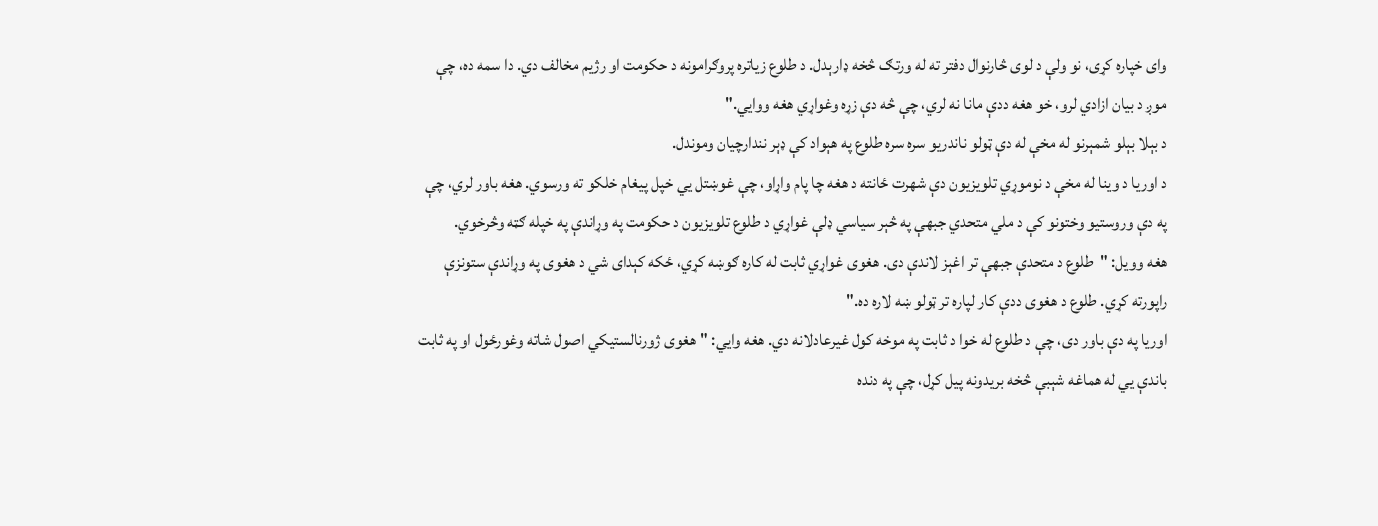وای خپاره کړی، نو ولې د لوی څارنوال دفتر ته له ورتګ څخه ډارېدل. د طلوع زياتره پروګرامونه د حکومت او رژيم مخالف دي. دا سمه ده، چې موږ د بيان ازادي لرو، خو هغه ددې مانا نه لري، چې څه دې زړه وغواړي هغه ووايي."
د بېلا بېلو شمېرنو له مخې له دې ټولو ناندريو سره سره طلوع په هېواد کې ډېر نندارچيان وموندل.
د اوريا د وينا له مخې د نوموړي تلويزيون دې شهرت ځانته د هغه چا پام واړاو، چې غوښتل يي خپل پيغام خلکو ته ورسوي. هغه باور لري، چې په دې وروستيو وختونو کې د ملي متحدي جبهې په څېر سياسي ډلې غواړي د طلوع تلويزيون د حکومت په وړاندې په خپله ګټه وڅرخوي.
هغه وويل: "طلوع د متحدې جبهې تر اغېز لاندې دی. هغوی غواړي ثابت له کاره ګوښه کړي، ځکه کېدای شي د هغوی په وړاندې ستونزې راپورته کړي. طلوع د هغوی ددې کار لپاره تر ټولو ښه لاره ده."
اوريا په دې باور دی، چې د طلوع له خوا د ثابت په موخه کول غيرعادلانه دي. هغه وايي: "هغوی ژورنالستيکي اصول شاته وغورځول او په ثابت باندې يي له هماغه شېبې څخه بريدونه پيل کړل، چې په دنده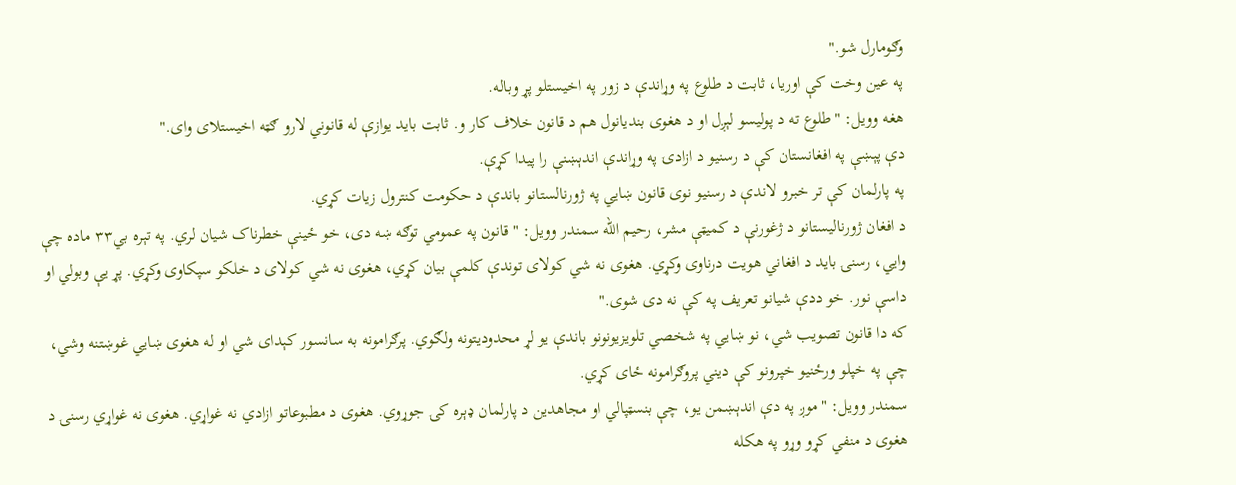وګومارل شو."
په عين وخت کې اوريا، ثابت د طلوع په وړاندې د زور په اخيستلو پړ وباله.
هغه وويل: "طلوع ته د پوليسو لېږل او د هغوی بنديانول هم د قانون خلاف کار و. ثابت بايد يوازې له قانوني لارو ګټه اخيستلای وای."
دې پېښې په افغانستان کې د رسنيو د ازادۍ په وړاندې اندېښنې را پيدا کړې.
په پارلمان کې تر خبرو لاندې د رسنيو نوی قانون ښايي په ژورنالستانو باندې د حکومت کنترول زيات کړي.
د افغان ژورناليستانو د ژغورنې د کميټې مشر، رحيم الله سمندر وويل: "قانون په عمومي توګه ښه دی، خو ځينې خطرناک شيان لري. په تېره بي٣٣ ماده چې وايي، رسنۍ بايد د افغاني هويت درناوی وکړي. هغوی نه شي کولای توندې کلمې بيان کړي، هغوی نه شي کولای د خلکو سپکاوی وکړي. پړ يې وبولي او داسې نور. خو ددې شيانو تعريف په کې نه دی شوی."
که دا قانون تصويب شي، نو ښايي په شخصي تلويزيونونو باندې يو لړ محدوديتونه ولګوي. پرګرامونه به سانسور کېدای شي او له هغوی ښايي غوښتنه وشي، چې په خپلو ورځنيو خپرونو کې ديني پروګرامونه ځای کړي.
سمندر وويل: "موږ په دې اندېښمن يو، چې بنسټپالي او مجاهدين د پارلمان ډېره کۍ جوړوي. هغوی د مطبوعاتو ازادي نه غواړي. هغوی نه غواړي رسنۍ د هغوی د منفي کړو وړو په هکله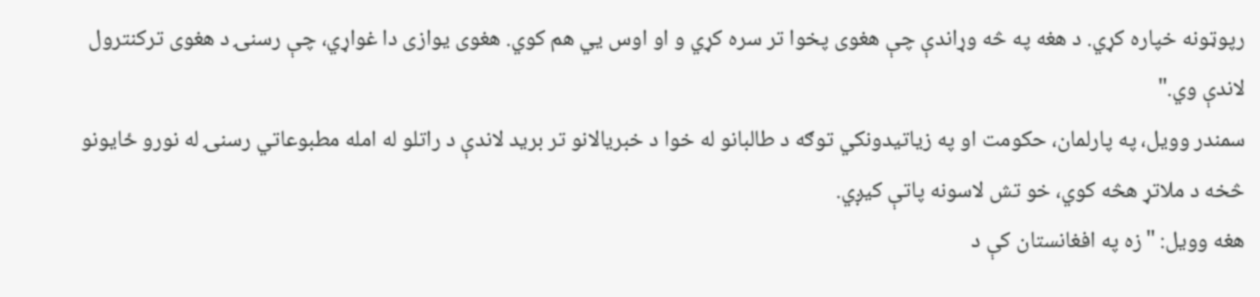رپوټونه خپاره کړي. د هغه په څه وړاندې چې هغوی پخوا تر سره کړي و او اوس يي هم کوي. هغوی يوازی دا غواړي، چې رسنۍ د هغوی ترکنترول لاندې وي."
سمندر وويل، په پارلمان، حکومت او په زياتيدونکي توګه د طالبانو له خوا د خبريالانو تر بريد لاندې د راتلو له امله مطبوعاتي رسنۍ له نورو ځايونو څخه د ملاتړ هڅه کوي، خو تش لاسونه پاتې کيږي.
هغه وويل: "زه په افغانستان کې د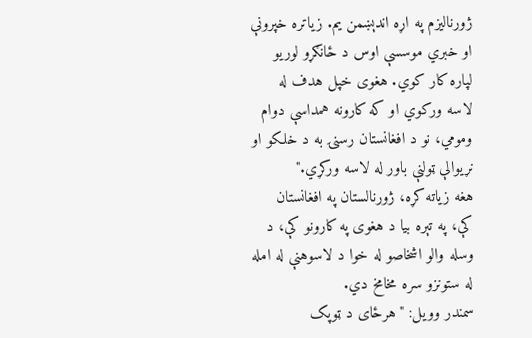ژورناليزم په اړه اندېښمن يم. زياتره خپرونې او خبري موسسې اوس د ځانګړو لوريو لپاره کار کوي. هغوی خپل هدف له لاسه ورکوي او که کارونه همداسې دوام ومومي، نو د افغانستان رسنۍ به د خلکو او نړيوالې ټولنې باور له لاسه ورکړي."
هغه زياته کړه، ژورنالستان په افغانستان کې، په تېره بيا د هغوی په کارونو کې، د وسله والو اشخاصو له خوا د لاسوهنې له امله له ستونزو سره مخامخ دي.
سمندر وويل: "هرځای د ټوپک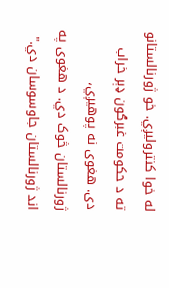له خوا کنتروليږي. خو ژورنالستانو ته د حکومت غبرګون ډېر خراب دی. هغوی نه پوهيږي، ژورنالستان څوک دي. د هغوی په اند ژورنالستان جاوسوسان دي."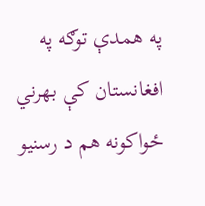په همدې توګه په افغانستان کې بهرني ځواکونه هم د رسنيو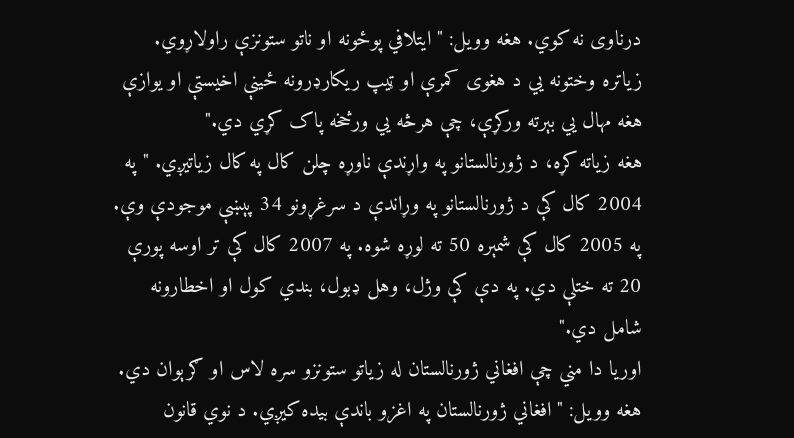درناوی نه کوي. هغه وويل: "ايتلافي پوځونه او ناتو ستونزې راولاړوي. زياتره وختونه يي د هغوی کمرې او ټيپ ريکارډرونه ځينې اخيستې او يوازې هغه مهال يي بېرته ورکړې، چې هرڅه يي ورڅخه پاک کړي دي."
هغه زياته کړه، د ژورنالستانو په واړندې ناوړه چلن کال په کال زياتيږي. "په 2004 کال کې د ژورنالستانو په وړاندې د سرغړونو 34 پېښې موجودې وې. په 2005 کال کې شمېره 50 ته لوړه شوه. په 2007 کال کې تر اوسه پورې 20 ته ختلې دي. په دې کې وژل، وهل ډبول، بندي کول او اخطارونه شامل دي."
اوريا دا مني چې افغاني ژورنالستان له زياتو ستونزو سره لاس او ګرېوان دي.
هغه وويل: "افغاني ژورنالستان په اغزو باندې بيده کيږي. د نوي قانون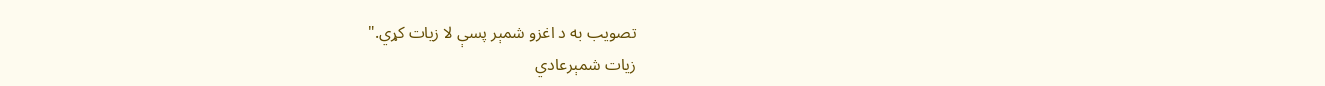تصويب به د اغزو شمېر پسې لا زيات کړي."
زيات شمېرعادي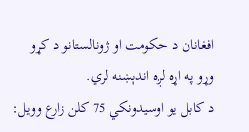افغانان د حکومت او ژونالستانو د کړو وړو په اړه لږه اندېښنه لري.
د کابل يو اوسيدونکي 75 کلن زارع وويل: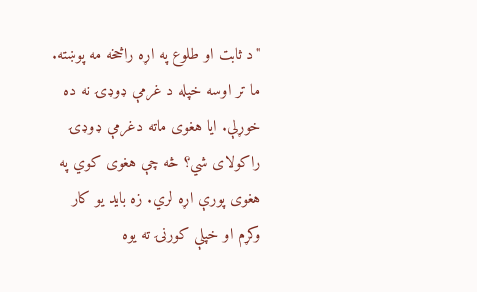"د ثابت او طلوع په اړه راڅخه مه پوښته. ما تر اوسه خپله د غرمې ډوډۍ نه ده خوړلې. ايا هغوی ماته دغرمې ډوډۍ راکولای شي؟ څه چې هغوی کوي په هغوی پورې اړه لري. زه بايد يو کار وکړم او خپلې کورنۍ ته يوه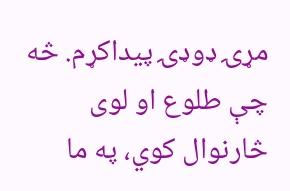مړۍ ډوډۍ پيداکړم. څه چې طلوع او لوی څارنوال کوي، په ما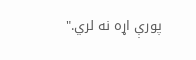پورې اړه نه لري."